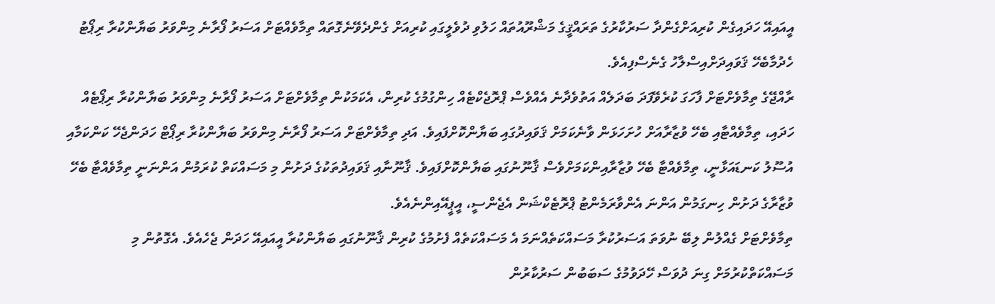އީއައިއޭ ހަދައިގެން ކުރިއަށްގެންދާ ސަރުކާރުގެ ތަރައްޤީގެ މަޝްރޫއުތައް ހަލުވި ދުވެލީގައި ކުރިއަށް ގެންދެވޭނެގޮތައް ތިމާވެއްޓަށް އަސަރު ފޯރާނެ މިންވަރު ބަޔާންކުރާ ރިޕޯޓު ހެދުމާބެހޭ ޤަވައިދަށްއިސްލާހު ގެނެސްފިއެވެ.
ރާއްޖޭގެ ތިމާވެށްޓަށް ފާހަގަ ކުރެވޭފަދަ ބަދަލެއް އަތުވެދާނެ އެއްވެސް ޕްރޮޖެކްޓެއް ހިންގުމުގެ ކުރިން، އެކަމަކުން ތިމާވެށްޓަށް އަސަރު ފޯރާނެ މިންވަރު ބަޔާންކުރާ ރިޕޯޓެއް ހަދައި، ތިމާވެއްޓާއި ބެހޭ ވުޒާރާއަށް ހުށަހަޅަން ވާނެކަމަށް ޤަވައިދުގައި ބަޔާންކޮށްފައިވެ. އަދި ތިމާވެށްޓަށް އަސަރު ފޯރާނެ މިންވަރު ބަޔާންކުރާ ރިޕޯޓް ހަދަންޖެހޭ ކަންކަމާއި އުސޫލު ކަނޑައަޅާނީ، ތިމާވެއްޓާ ބެހޭ ވުޒާރާއިންކަމަށްވެސް ޤާނޫނުގައި ބަޔާންކޮށްފައިވެ. ޤާނޫނާއި ޤަވައިދުތަކުގެ ދަށުން މި މަސައްކަތް ކުރަމުން އަންނަނީ ތިމާވެއްޓާ ބެހޭ ވުޒާރާގެ ދަށުން ހިނގަމުން އަންނަ އެންވާރަމެންޓު ޕްރޮޓެކްޝަން އެޖެންސީ، އީޕީއޭއިންނެއެވެ.
ތިމާވެށްޓަށް ގެއްލުން ލިބޭ ނުވަތަ އަސަރުކުރާ މަސައްކަތެއްނަމަ އެ މަސައްކަތެއް ފެށުމުގެ ކުރިން ޤާނޫނުގައި ބަޔާންކުރާ އީއައިއޭ ހަދަން ޖެހެއެވެ. އެގޮތުން މި މަސައްކަތްކުރުމަށް ގިނަ ދުވަސް ހޭދަވުމުގެ ސަބަބުން ސަރުކާރުން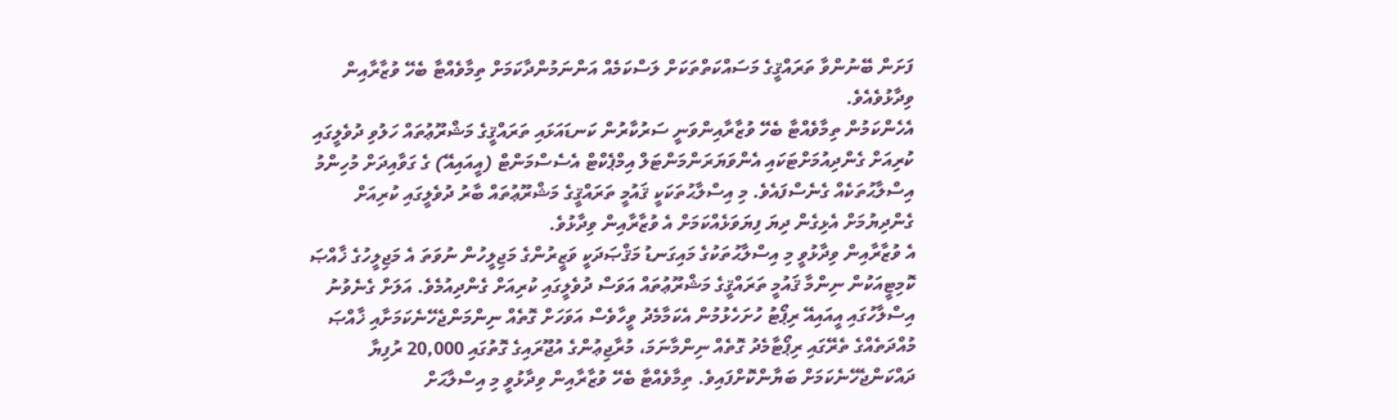ފަށަން ބޭނުންވާ ތަރައްޤީގެ މަސައްކަތްތަކަށް ލަސްކަމެއް އަންނަމުންދާކަމަށް ތިމާވެއްޓާ ބެހޭ ވުޒާރާއިން ވިދާޅުވެއެވެ.
އެހެންކަމުން ތިމާވެއްޓާ ބެހޭ ވުޒާރާއިންވަނީ ސަރުކާރުން ކަނޑައަޅައި ތަރައްޤީގެ މަޝްރޫޢުތައް ހަލުވި ދުވެލީގައި ކުރިއަށް ގެންދިއުމަށްޓަކައި އެންވަޔަރަންމަންޓަލް އިމްޕެކްޓް އެސެސްމަންޓް (އީއައިއޭ) ގެ ގަވާއިދަށް މުހިންމު އިސްލާޙުތަކެއް ގެނެސްފައެވެ. މި އިސްލާޙުތަކަކީ ޤައުމީ ތަރައްޤީގެ މަޝްރޫޢުތައް ބާރު ދުވެލީގައި ކުރިއަށް ގެންދިޔުމަށް އެޅިގެން ދިޔަ ފިޔަވަޅެއްކަމަށް އެ ވުޒާރާއިން ވިދާޅުވެ.
އެ ވުޒާރާއިން ވިދާޅުވީ މި އިސްލާޙުތަކުގެ މައިގަނޑު މަޤްޞަދަކީ ވަޒީރުންގެ މަޖިލީހުން ނުވަތަ އެ މަޖިލީހުގެ ޚާއްޞަ ކޮމިޓީއަކުން ނިންމާ ޤައުމީ ތަރައްޤީގެ މަޝްރޫޢުތައް އަވަސް ދުވެލީގައި ކުރިއަށް ގެންދިއުމެވެ. އަލަށް ގެނެވުނު އިސްލާހުގައި އީއައިއޭ ރިޕޯޓު ހުށަހެޅުމުން އެކަމާމެދު ވީހާވެސް އަވަހަށް ގޮތެއް ނިންމަންޖެހޭނެކަމަށާއި ޚާއްޞަ މުއްދަތެއްގެ ތެރޭގައި ރިޕޯޓާމެދު ގޮތެއް ނިންމާނަމަ، މުރާޖިޢުންގެ އުޖޫރައިގެ ގޮތުގައި 20,000 ރުފިޔާ ދައްކަންޖެހޭނެކަމަށް ބަޔާންކޮށްފައިވެ. ތިމާވެއްޓާ ބެހޭ ވުޒާރާއިން ވިދާޅުވީ މި އިސްލާޙަށް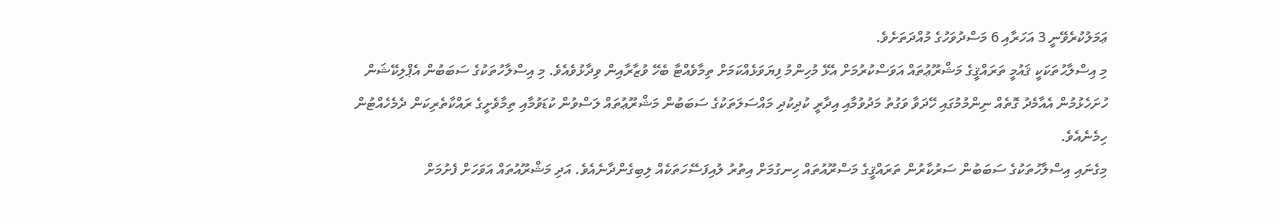ޢަމަލުކުރެވޭނީ 3 އަހަރާއި 6 މަސްދުވަހުގެ މުއްދަތަށެވެ.
މި އިސްލާޙުތަކަކީ ޤައުމީ ތަރައްޤީގެ މަޝްރޫޢުތައް އަވަސްކުރުމަށް އެޅޭ މުހިންމު ފިޔަވަޅެއްކަމަށް ތިމާވެއްޓާ ބެހޭ ވުޒާރާއިން ވިދާޅުވެއެވެ. މި އިސްލާހުތަކުގެ ސަބަބުން އެޕްލިކޭޝަން ހުށަހެޅުމުން އެއާމެދު ގޮތެއް ނިންމުމުގައި ހޭދަވާ ވަގުތު މަދުވުމާއި އިދާރީ ކުދިކުދި މައްސަލަތަކުގެ ސަބަބުން މަޝްރޫޢުތައް ލަސްވުން ކުޑަވުމާއި ތިމާވެށީގެ ރައްކާތެރިކަން ދެމެހެއްޓުން ހިމެނެއެވެ.
މިގެނައި އިސްލާހުތަކުގެ ސަބަބުން ސަރުކާރުން ތަރައްޤީގެ މަސްރޫއުތައް ހިނގުމަށް އިތުރު ލުއިފަސޭހަތަކެއް ލިބިގެންދާނެއެވެ. އަދި މަޝްރޫއުތައް އަވަހަށް ފެށުމަށް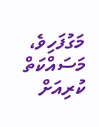މަގުފަހިވެ، މަސައްކަތް ކުރިއަށް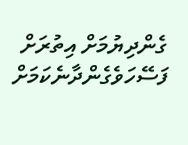ގެންދިޔުމަށް އިތުރަށް ފަސޭހަވެގެންދާނެކަމަށް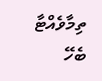ތިމާވެއްޓާ ބެހޭ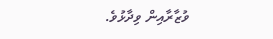ވުޒާރާއިން ވިދާޅުވެ.